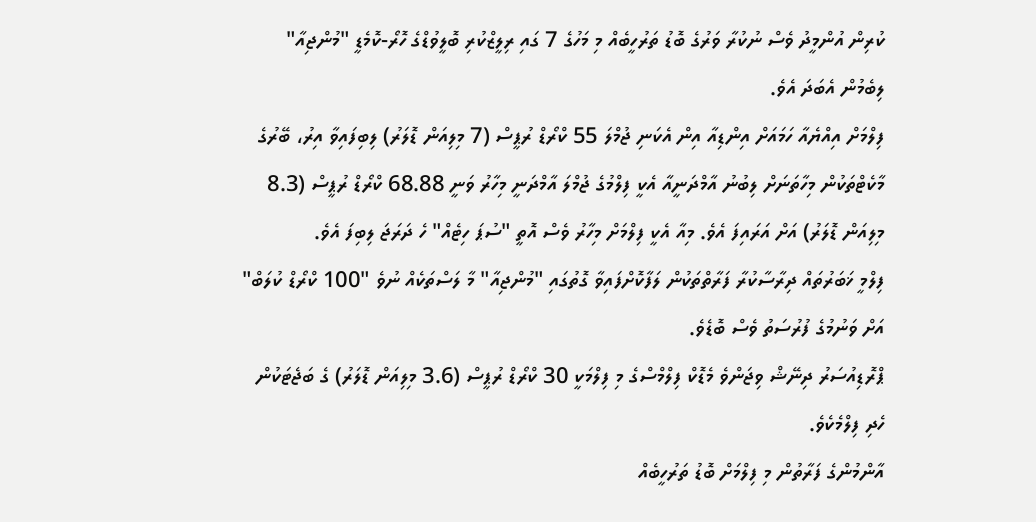ކުރިން އުންމީދު ވެސް ނުކުރާ ވަރުގެ ބޮޑު ތަރުހީބެއް މި މަހުގެ 7 ގައި ރިލީޒްކުރި ބޮލީވުޑްގެ ހޮރޯ-ކޮމެޑީ "މުންޖިއާ" ލިބެމުން އެބަދަ އެވެ.
ފިލްމަށް އިއްޔެއާ ހަމައަށް އިންޑިއާ އިން އެކަނި ޖުމްލަ 55 ކްރޯޑް ރުޕީސް (7 މިލިއަން ޑޮލަރު) ލިބިފައިވާ އިރު، ބޭރުގެ މާކެޓްތަކުން މިހާތަނަށް ލިބުނު އާމްދަނީއާ އެކީ ފިލްމުގެ ޖުމްލަ އާމްދަނީ މިހާރު ވަނީ 68.88 ކްރޯޑް ރުޕީސް (8.3 މިލިއަން ޑޮލަރު) އަށް އަރައިފަ އެވެ. މިއާ އެކީ ފިލްމަށް މިހާރު ވެސް އޮތީ "ސުޕަ ހިޓެއް" ހެ ދަރަޖަ ލިބިފަ އެވެ.
ފިލްމީ ޚަބަރުތައް ދިރާސާކުރާ ފަރާތްތަކުން ލަފާކޮށްފައިވާ ގޮތުގައި "މުންޖިއާ" މާ ލަސްތަކެއް ނުވެ "100 ކްރޯޑް ކުލަބް" އަށް ވަނުމުގެ ފުރުސަތު ވެސް ބޮޑެވެ.
ޕްރޮޑިއުސަރު ދިނޭޝް ވިޖަންވެ މެޑޮކް ފިލްމްސްގެ މި ފިލްމަކީ 30 ކްރޯޑް ރުޕީސް (3.6 މިލިއަން ޑޮލަރު) ގެ ބަޖެޓަކުން ހެދި ފިލްމެކެވެ.
އާންމުންގެ ފަރާތުން މި ފިލްމަށް ބޮޑު ތަރުހީބެއް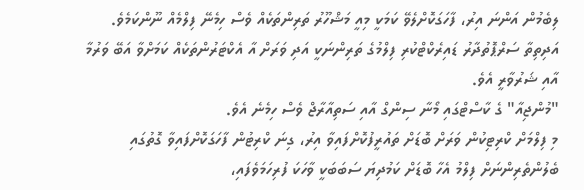ލިބެމުން އަންނަ އިރު، ފާހަގަކޮށްލެވޭ ކަމަކީ މިއީ މަޝްހޫރު ތަރިންތަކެއް ވެސް ހިމެނޭ ފިލްމެއް ނޫންކަމެވެ. އަދިތިތާ ސަރްޕޮތުދާރު ޑައިރެކްޓްކުރި ފިލްމުގެ ތަރިންނަކީ އަދި ވަރަށް އާ އެކްޓަރުންތަކެއް ކަމަށްވާ އަބޭ ވަރުމާ އާއި ޝަރުވާރީ އެވެ.
"މުންޖިއާ" ގެ ކާސްޓްގައި މޯނާ ސިންގް އާއި ސަތިއާރާޖް ވެސް ހިމެނެ އެވެ.
މި ފިލްމަށް ކްރިޓިކުން ވަރަށް ބޮޑަށް ތައުރީފުކޮށްފައިވާ އިރު، ގިނަ ކްރިޓުން ފާހަގަކޮށްފައިވާ ގޮތުގައި ބެލުންތެރިންނަށް ފިލްމު އެހާ ބޮޑަށް ކަމުދިޔަ ސަބަބަކީ ވާހަކަ ފުރިހަމަވެފައި،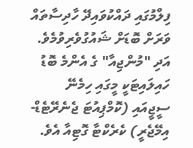ފިލްމުގައި ދައްކުވައިދޭ ހާދިސާތައް ވަރަށް ބޮޑަށް ޝައުގުވެރިވުމެވެ. އަދި "މުންޖިއާ" ގެ އެންމެ ބޮޑު ހައިލައިޓަކީ މީގައި ހިމެނޭ ސީޖީއައި (ކޮމްޕިއުޓަ ޖެނެރޭޓެޑް-އިމޭޖެރީ) ކެރެކްޓާ ގޮޓިއާ އެވެ.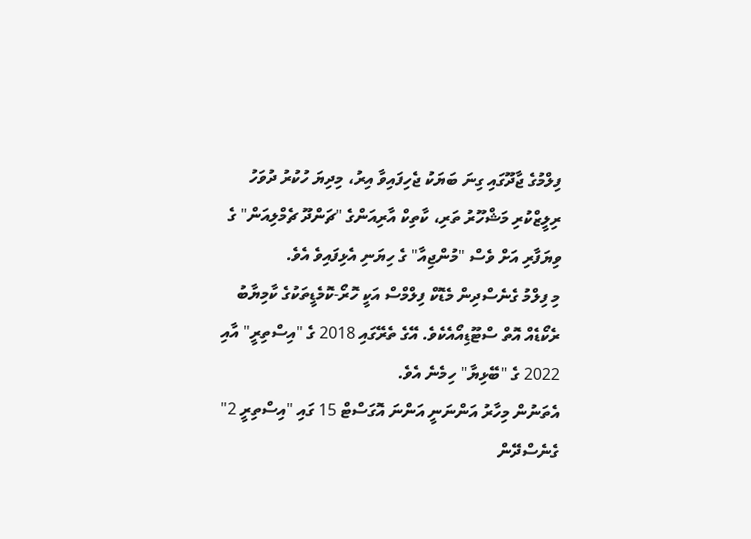ފިލްމުގެ ޖާދޫގައި ގިނަ ބަޔަކު ޖެހިފައިވާ އިރު، މިދިޔަ ހުކުރު ދުވަހު ރިލީޒްކުރި މަޝްހޫރު ތަރި، ކާތިކް އާރިއަންގެ "ޗަންދޫ ޗެމްލިއަން" ގެ ވިޔަފާރި އަށް ވެސް "މުންޖިއާ" ގެ ހިޔަނި އެޅިފައިވެ އެވެ.
މި ފިލްމު ގެނެސްދިން މެޑޮކް ފިލްމްސް އަކީ ހޮރޯ-ކޮމެޑީތަކުގެ ކާމިޔާބު ރެކޯޑެއް އޮތް ސްޓޫޑިއޯއެކެވެ. އޭގެ ތެރޭގައި 2018 ގެ "އިސްތިރީ" އާއި 2022 ގެ "ބޭޅިޔާ" ހިމެނެ އެވެ.
އެތަނުން މިހާރު އަންނަނީ އަންނަ އޮގަސްޓް 15 ގައި "އިސްތިރީ 2" ގެނެސްދޭން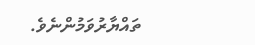ތައްޔާރުވަމުންނެވެ.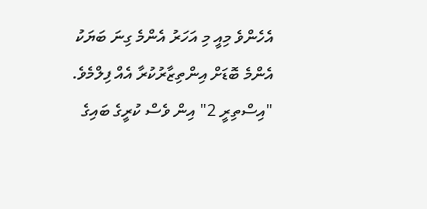އެހެންވެ މިއީ މި އަހަރު އެންމެ ގިނަ ބަޔަކު އެންމެ ބޮޑަށް އިންތިޒާރުކުރާ އެއް ފިލްމެވެ. "އިސްތިރީ 2" އިން ވެސް ކުރީގެ ބައިގެ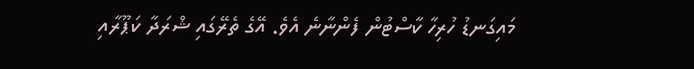މައިގަނޑު ހުރިހާ ކާސްޓުން ފެންނާނެ އެވެ. އޭގެ ތެރޭގައި ޝްރަދާ ކަޕޫރާއި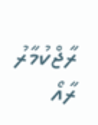ރާޖްކުމާރު ރާއޯ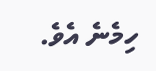ހިމެނެ އެވެ.